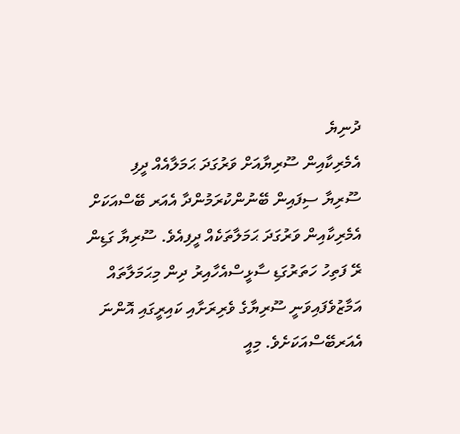ދުނިޔެ
އެމެރިކާއިން ސޫރިޔާއަށް ވަރުގަދަ ޙަމަލާއެއް ދީފި
ސޫރިޔާ ސިފައިން ބޭނުންކުރަމުންދާ އެއަރ ބޭސްއަކަށް އެމެރިކާއިން ވަރުގަދަ ޙަމަލާތަކެއް ދީފިއެވެ. ސޫރިޔާ ގަޑިން ރޭ ފަތިހު ހަތަރުގަޑި ސާޅީސްއެހާއިރު ދިން މިޙަމަލާތައް އަމާޒުވެފައިވަނީ ސޫރިޔާގެ ވެރިރަށާއި ކައިރީގައި އޮންނަ އެއަރބޭސްއަކަށެވެ. މިއީ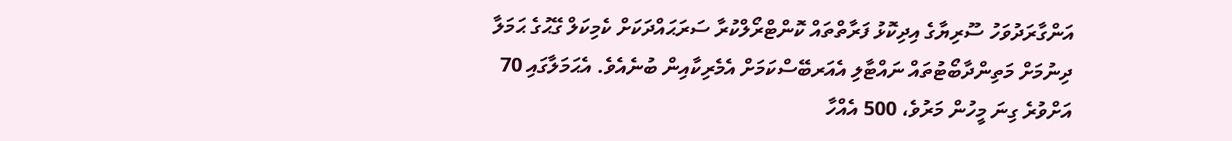އަންގާރަދުވަހު ސޫރިޔާގެ އިދިކޮޅު ފަރާތްތައް ކޮންޓްރޯލްކުރާ ސަރަޙައްދަކަށް ކެމިކަލް ގޭޙުގެ ޙަމަލާ ދިނުމަށް މަތިންދާބޯޓުތައް ނައްޓާލި އެއަރބޭސްކަމަށް އެމެރިކާއިން ބުނެއެވެ. އެޙަމަލާގައި 70 އަށްވުރެ ގިނަ މީހުން މަރުވެ، 500 އެއްހާ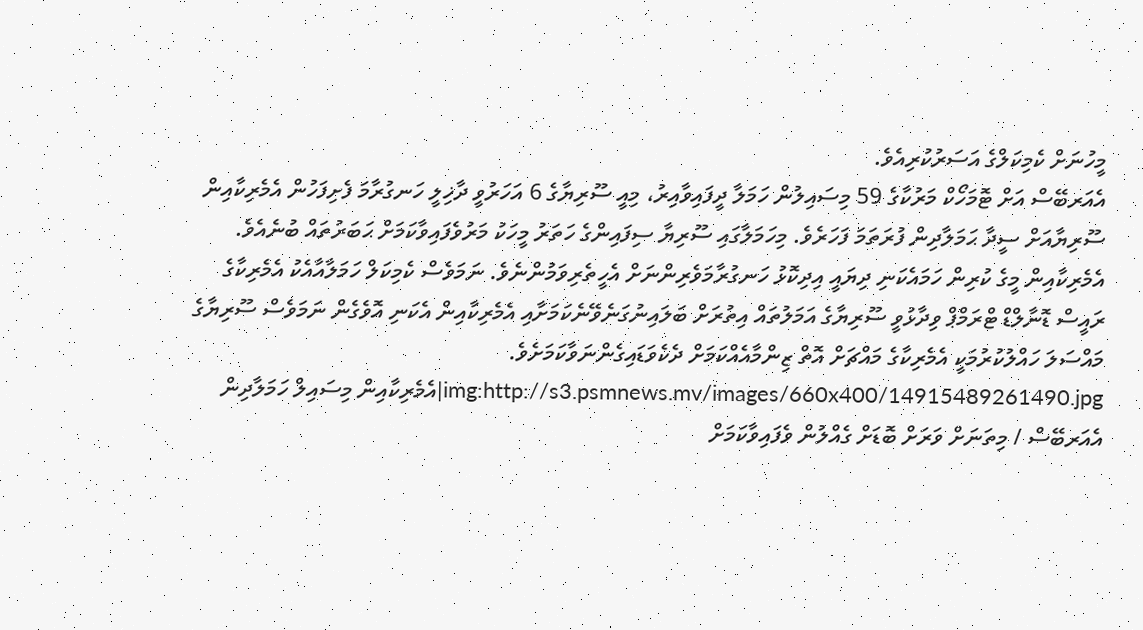މީހުނަށް ކެމިކަލްގެ އަސަރުކުރިއެވެ.
އެއަރބޭސް އަށް ޓޮމަހޯކް މަރުކާގެ 59 މިސައިލުން ހަމަލާ ދީފައިވާއިރު، މިއީ ސޫރިޔާގެ 6 އަހަރުވީ ދާޚިލީ ހަނގުރާމަ ފެށިފަހުން އެމެރިކާއިން ސޫރިޔާއަށް ސީދާ ޙަމަލާދިން ފުރަތަމަ ފަހަރެވެ. މިހަމަލާގައި ސޫރިޔާ ސިފައިންގެ ހަތަރު މީހަކު މަރުވެފައިވާކަމަށް ޙަބަރުތައް ބުނެއެވެ.
އެމެރިކާއިން މީގެ ކުރިން ހަމައެކަނި ދިޔައީ އިދިކޮޅު ހަނގުރާމަވެރިންނަށް އެހީތެރިވަމުންނެވެ. ނަމަވެސް ކެމިކަލް ހަމަލާއާއެކު އެމެރިކާގެ ރައީސް ޑޮނާލްޑް ޓްރަމްޕް ވިދާޅުވީ ސޫރިޔާގެ އަމަލުތައް އިތުރަށް ބަލައިނުގަނެވޭނެކަމަށާއި އެމެރިކާއިން އެކަނި އޮވެގެން ނަމަވެސް ސޫރިޔާގެ މައްސަލަ ހައްލުކުރުމަކީ އެމެރިކާގެ މައްޗަށް އޮތް ޒިންމާއެއްކަމަށް ދެކެވަޑައިގެންނަވާކަމަށެވެ.
img:http://s3.psmnews.mv/images/660x400/14915489261490.jpg|އެމެރިކާއިން މިސައިލް ހަމަލާދިން އެއަރބޭސް / މިތަނަށް ވަރަށް ބޮޑަށް ގެއްލުން ވެފައިވާކަމަށް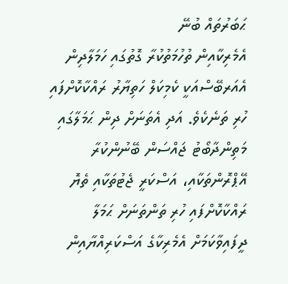ޙަބަރުތައް ބުނޭ
އެމެރިކާއިން ތުހުމަތުކުރާ ގޮތުގައި ހަމަލާދިން އެއަރބޭސްއަކީ ކެމިކަލް ހަތިޔާރު ރައްކާކޮށްފައި ހުރި ތަނެކެވެ. އަދި އެތަނަށް ދިން ޙަމަލާގައި މަތިންދާބޯޓު ޖައްސަން ބޭނުންކުރާ އޭޕްރޮންތަކާއި، އަސްކަރީ ޖެޓުތަކާއި ތެޔޮ ރައްކާކޮށްފައި ހުރި ތަންތަނަށް ޙަމަލާ ދީފައިވާކަމަށް އެމެރިކާގެ އަސްކަރިއްޔާއިން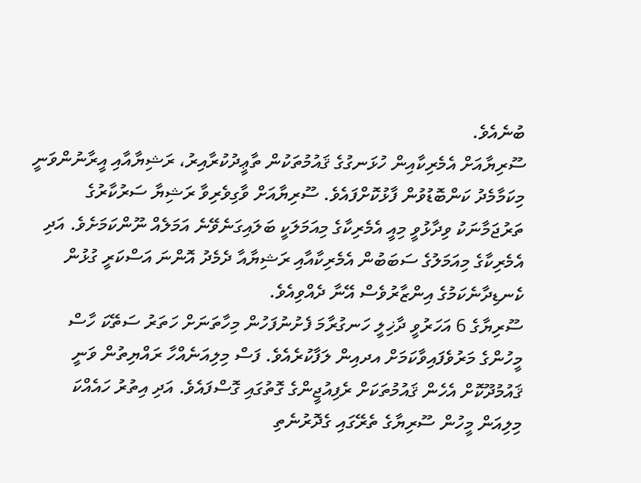ބުނެއެވެ.
ސޫރިޔާއަށް އެމެރިކާއިން ހުޅަނގުގެ ޤައުމުތަކުން ތާޢީދުކުރާއިރު، ރަޝިޔާއާއި އީރާނުންވަނީ މިކަމާމެދު ކަންބޮޑުވުން ފާޅުކޮށްފައެވެ. ސޫރިޔާއަށް ވާގިވެރިވާ ރަޝިޔާ ސަރުކާރުގެ ތަރުޖަމާނަކު ވިދާޅުވީ މިއީ އެމެރިކާގެ މިއަމަލަކީ ބަލައިގަނެވޭނެ އަމަލެއް ނޫންކަމަށެވެ. އަދި އެމެރިކާގެ މިއަމަލުގެ ސަބަބުން އެމެރިކާއާއި ރަޝިޔާއާ ދެމެދު އޮންނަ އަސްކަރީ ގުޅުން ކެނޑިދާނެކަމުގެ އިންޒާރުވެސް އޭނާ ދެއްވިއެވެ.
ސޫރިޔާގެ 6 އަހަރުވީ ދާޚިލީ ހަނގުރާމަ ފެށުނުފަހުން މިހާތަނަށް ހަތަރު ސަތޭކަ ހާސް މީހުންގެ މަރުވެފައިވާކަމަށް އދއިން ލަފާކުރެއެވެ. ފަސް މިލިއަނެއްހާ ރައްޔިތުން ވަނީ ޤައުމުދޫކޮށް އެހެން ޤައުމުތަކަށް ރެފިއުޖީންގެ ގޮތުގައި ގޮސްފައެވެ. އަދި އިތުރު ހައެއްކަ މިލިއަން މީހުން ސޫރިޔާގެ ތެރޭގައި ގެދޮރުނެތި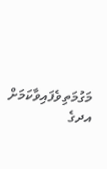މަގުމަތިވެފައިވާކަމަށް އދގެ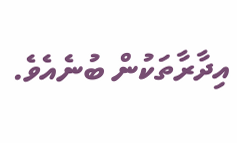އިދާރާތަކުން ބުނެއެވެ.